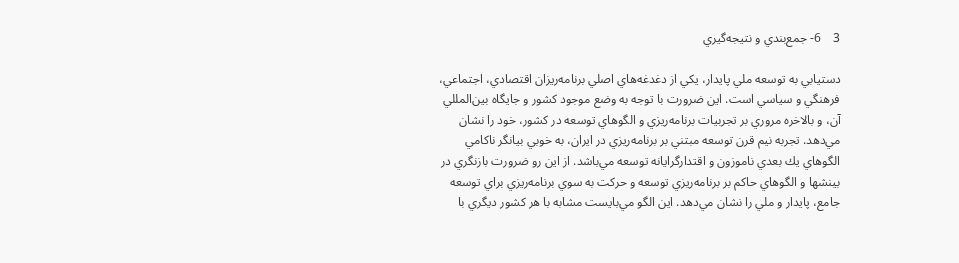3    6- جمع‌بندي و نتيجه‌گيري

دستيابي به توسعه ملي پايدار، يكي از دغدغه‌هاي اصلي برنامه‌ريزان اقتصادي، اجتماعي، فرهنگي و سياسي است. اين ضرورت با توجه به وضع موجود كشور و جايگاه بين‌المللي آن، و بالاخره مروري بر تجربيات برنامه‌ريزي و الگوهاي توسعه در كشور، خود را نشان مي‌دهد. تجربه نيم قرن توسعه مبتني بر برنامه‌ريزي در ايران، به خوبي بيانگر ناكامي الگوهاي يك بعدي ناموزون و اقتدارگرايانه توسعه مي‌باشد. از اين رو ضرورت بازنگري در بينشها و الگوهاي حاكم بر برنامه‌ريزي توسعه و حركت به سوي برنامه‌ريزي براي توسعه جامع، پايدار و ملي را نشان مي‌دهد. اين الگو مي‌بايست مشابه با هر كشور ديگري با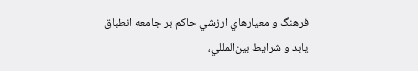فرهنگ و معيارهاي ارزشي حاكم بر جامعه انطباق يابد و شرايط بين‌المللي،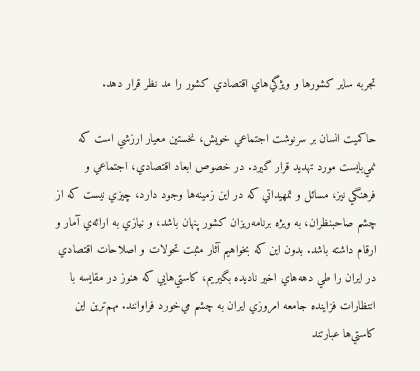تجربه ساير كشورها و ويژگي‌هاي اقتصادي كشور را مد نظر قرار دهد.

حاكميت انسان بر سرنوشت اجتماعي خويش، نخستين معيار ارزشي است كه نمي‌بايست مورد تهديد قرار گيرد. در خصوص ابعاد اقتصادي، اجتماعي و فرهنگي نيز، مسائل و تمهيداتي كه در اين زمينه‌ها وجود دارد، چيزي نيست كه از چشم صاحبنظران، به ويژه برنامه‌ريزان كشور پنهان باشد، و نيازي به ارائه‌ي آمار و ارقام داشته باشد. بدون اين كه بخواهيم آثار مثبت تحولات و اصلاحات اقتصادي در ايران را طي دهه‌هاي اخير ناديده بگيريم، كاستي‌هايي كه هنوز در مقايسه با انتظارات فزاينده جامعه امروزي ايران به چشم مي‌خورد فراوانند. مهم‌ترين اين كاستي‌ها عبارتند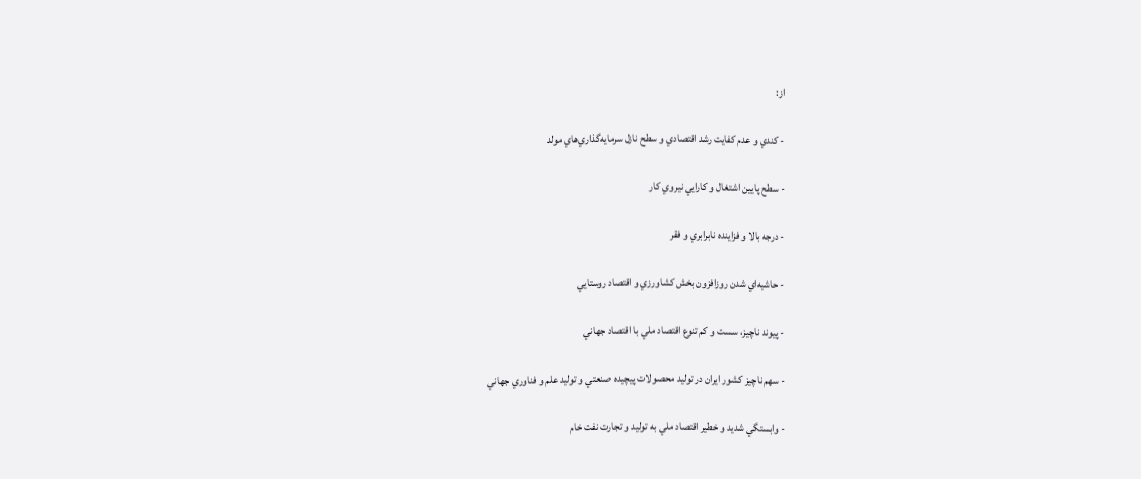از:

- كندي و عدم كفايت رشد اقتصادي و سطح نازل سرمايه‌گذاري‌هاي مولد

- سطح پايين اشتغال و كارايي نيروي كار

- درجه بالا و فزاينده نابرابري و فقر

- حاشيه‌اي شدن روزافزون بخش كشاورزي و اقتصاد روستايي

- پيوند ناچيز، سست و كم تنوع اقتصاد ملي با اقتصاد جهاني

- سهم ناچيز كشور ايران در توليد محصولات پيچيده صنعتي و توليد علم و فناوري جهاني

- وابستگي شديد و خطير اقتصاد ملي به توليد و تجارت نفت خام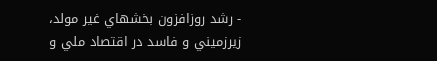- رشد روزافزون بخشهاي غير مولد، زيرزميني و فاسد در اقتصاد ملي و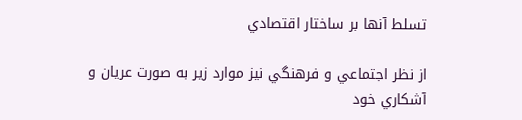تسلط آنها بر ساختار اقتصادي

از نظر اجتماعي و فرهنگي نيز موارد زير به صورت عريان و آشكاري خود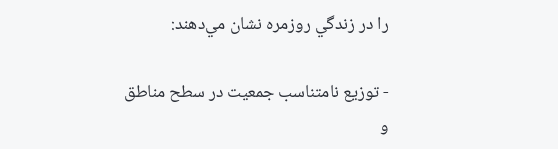را در زندگي روزمره نشان مي‌دهند:

- توزيع نامتناسب جمعيت در سطح مناطق و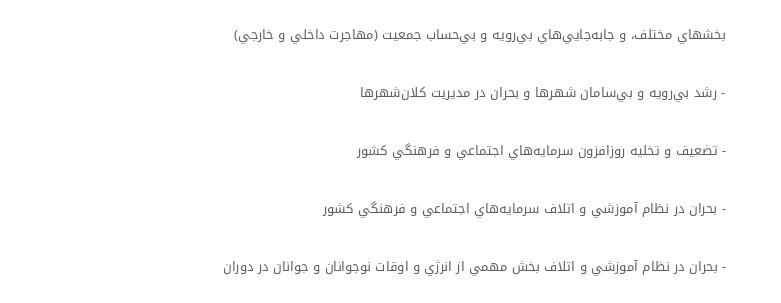بخشهاي مختلف، و جابه‌جايي‌هاي بي‌رويه و بي‌حساب جمعيت (مهاجرت داخلي و خارجي)

- رشد بي‌رويه و بي‌سامان شهرها و بحران در مديريت كلان‌شهرها

- تضعيف و تخليه روزافزون سرمايه‌هاي اجتماعي و فرهنگي كشور

- بحران در نظام آموزشي و اتلاف سرمايه‌هاي اجتماعي و فرهنگي كشور

- بحران در نظام آموزشي و اتلاف بخش مهمي از انرژي و اوقات نوجوانان و جوانان در دوران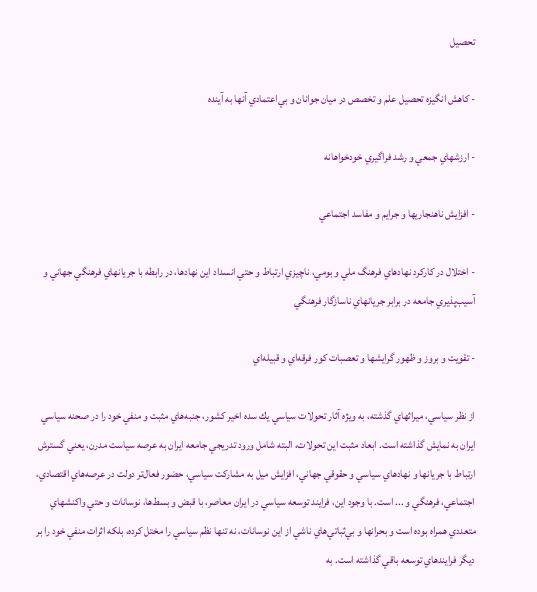تحصيل

- كاهش انگيزه تحصيل علم و تخصص در ميان جوانان و بي‌اعتمادي آنها به آينده

- ارزشهاي جمعي و رشد فراگيري خودخواهانه

- افزايش ناهنجاريها و جرايم و مفاسد اجتماعي

- اختلال در كاركرد نهادهاي فرهنگ ملي و بومي، ناچيزي ارتباط و حتي انسداد اين نهادها، در رابطه با جريانهاي فرهنگي جهاني و آسيب‌پذيري جامعه در برابر جريانهاي ناسازگار فرهنگي

- تقويت و بروز و ظهور گرايشها و تعصبات كور فرقه‌اي و قبيله‌اي

از نظر سياسي، ميراثهاي گذشته، به ويژه آثار تحولات سياسي يك سده اخير كشور، جنبه‌هاي مثبت و منفي خود را در صحنه سياسي ايران به نمايش گذاشته است. ابعاد مثبت اين تحولات، البته شامل ورود تدريجي جامعه ايران به عرصه سياست مدرن، يعني گسترش ارتباط با جريانها و نهادهاي سياسي و حقوقي جهاني، افزايش ميل به مشاركت سياسي، حضور فعال‌تر دولت در عرصه‌هاي اقتصادي، اجتماعي، فرهنگي و ... است. با وجود اين، فرايند توسعه سياسي در ايران معاصر، با قبض و بسط‌ها، نوسانات و حتي واكنشهاي متعددي همراه بوده است و بحرانها و بي‌ثباتي‌هاي ناشي از اين نوسانات، نه تنها نظم سياسي را مختل كرده، بلكه اثرات منفي خود را بر ديگر فرايندهاي توسعه باقي گذاشته است. به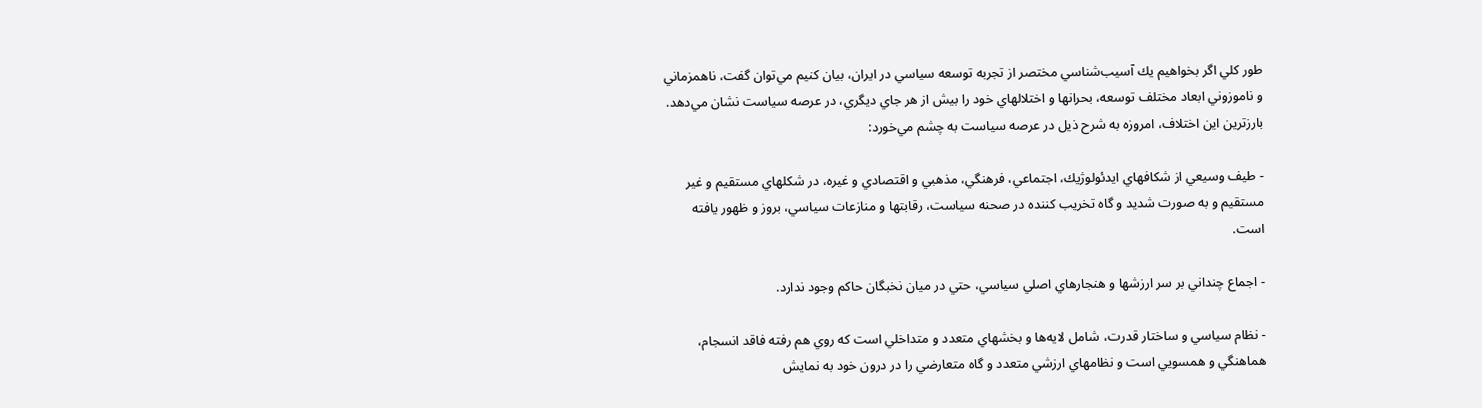طور كلي اگر بخواهيم يك آسيب‌شناسي مختصر از تجربه توسعه سياسي در ايران، بيان كنيم مي‌توان گفت، ناهمزماني و ناموزوني ابعاد مختلف توسعه، بحرانها و اختلالهاي خود را بيش از هر جاي ديگري، در عرصه سياست نشان مي‌دهد. بارزترين اين اختلاف، امروزه به شرح ذيل در عرصه سياست به چشم مي‌خورد:

- طيف وسيعي از شكافهاي ايدئولوژيك، اجتماعي، فرهنگي، مذهبي و اقتصادي و غيره، در شكلهاي مستقيم و غير مستقيم و به صورت شديد و گاه تخريب كننده در صحنه سياست، رقابتها و منازعات سياسي، بروز و ظهور يافته است.

- اجماع چنداني بر سر ارزشها و هنجارهاي اصلي سياسي، حتي در ميان نخبگان حاكم وجود ندارد.

- نظام سياسي و ساختار قدرت، شامل لايه‌ها و بخشهاي متعدد و متداخلي است كه روي هم رفته فاقد انسجام، هماهنگي و همسويي است و نظامهاي ارزشي متعدد و گاه متعارضي را در درون خود به نمايش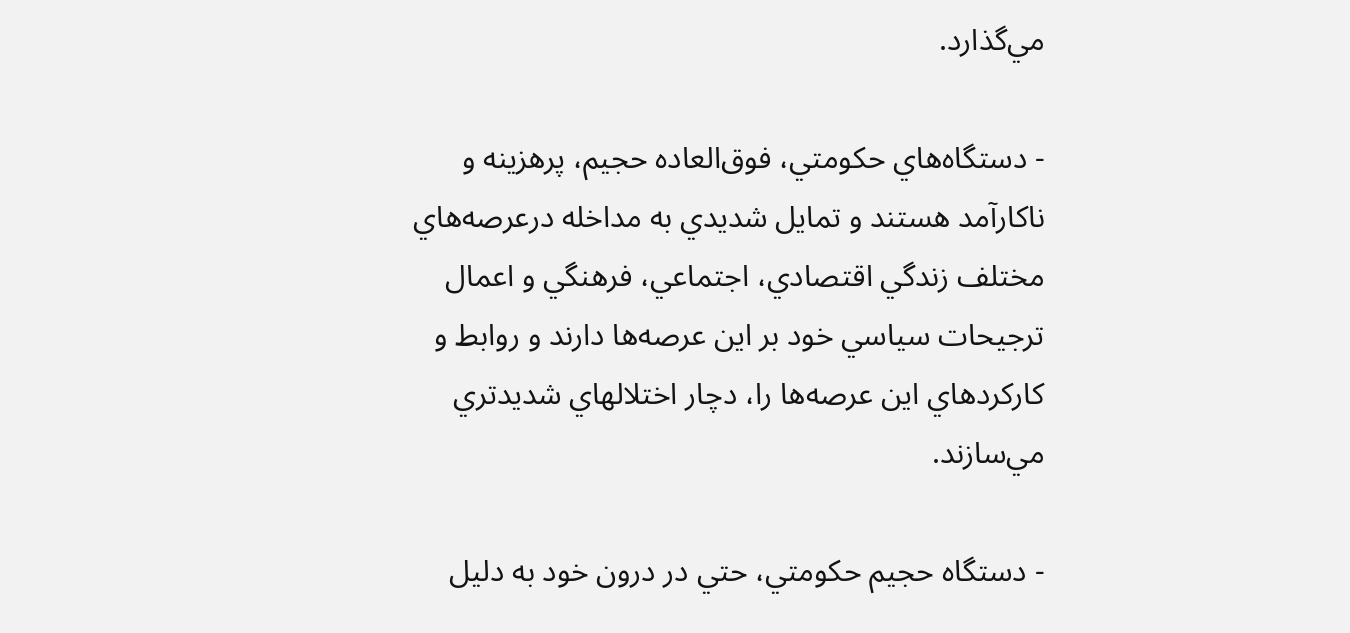مي‌گذارد.

- دستگاه‌هاي حكومتي، فوق‌العاده حجيم، پرهزينه و ناكارآمد هستند و تمايل شديدي به مداخله درعرصه‌هاي مختلف زندگي اقتصادي، اجتماعي، فرهنگي و اعمال ترجيحات سياسي خود بر اين عرصه‌ها دارند و روابط و كاركردهاي اين عرصه‌ها را، دچار اختلالهاي شديدتري مي‌سازند.

- دستگاه حجيم حكومتي، حتي در درون خود به دليل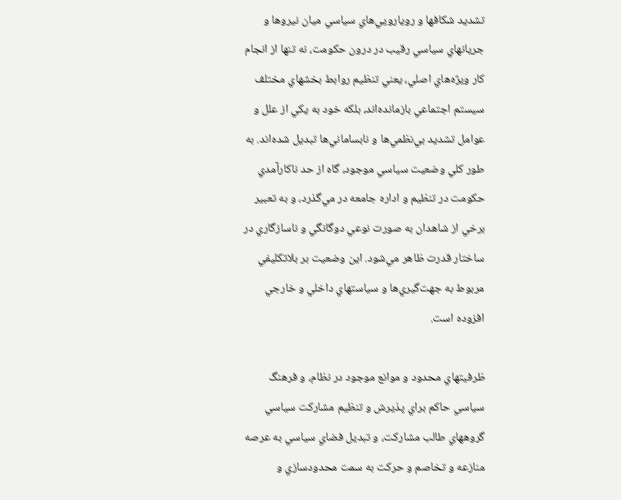تشديد شكافها و رويارويي‌هاي سياسي ميان نيروها و جريانهاي سياسي رقيب در درون حكومت، نه تنها از انجام كار ويژه‌هاي اصلي، يعني تنظيم روابط بخشهاي مختلف سيستم اجتماعي بازمانده‌اند، بلكه خود به يكي از علل و عوامل تشديد بي‌نظمي‌ها و نابساماني‌ها تبديل شده‌اند. به طور كلي وضعيت سياسي موجود، گاه از حد ناكارآمدي حكومت در تنظيم و اداره جامعه در مي‌گذرد، و به تعبير برخي از شاهدان به صورت نوعي دوگانگي و ناسازگاري در ساختار قدرت ظاهر مي‌شود. اين وضعيت بر بلاتكليفي مربوط به جهت‌گيري‌ها و سياستهاي داخلي و خارجي افزوده است.

ظرفيتهاي محدود و موانع موجود در نظام، و فرهنگ سياسي حاكم براي پذيرش و تنظيم مشاركت سياسي گروههاي طالب مشاركت، و تبديل فضاي سياسي به عرصه منازعه و تخاصم و حركت به سمت محدودسازي و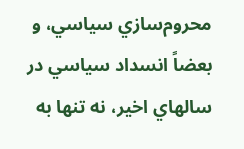محروم‌سازي سياسي، و بعضاً انسداد سياسي در سالهاي اخير، نه تنها به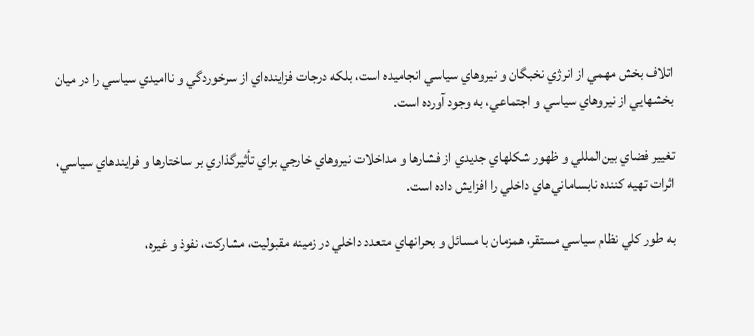اتلاف بخش مهمي از انرژي نخبگان و نيروهاي سياسي انجاميده است، بلكه درجات فزاينده‌اي از سرخوردگي و نااميدي سياسي را در ميان بخشهايي از نيروهاي سياسي و اجتماعي، به وجود آورده است.

تغيير فضاي بين‌المللي و ظهور شكلهاي جديدي از فشارها و مداخلات نيروهاي خارجي براي تأثيرگذاري بر ساختارها و فرايندهاي سياسي، اثرات تهيه كننده نابساماني‌هاي داخلي را افزايش داده است.

به طور كلي نظام سياسي مستقر، همزمان با مسائل و بحرانهاي متعدد داخلي در زمينه مقبوليت، مشاركت، نفوذ و غيره،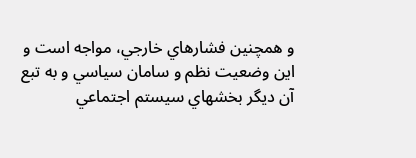و همچنين فشارهاي خارجي، مواجه است و اين وضعيت نظم و سامان سياسي و به تبع آن ديگر بخشهاي سيستم اجتماعي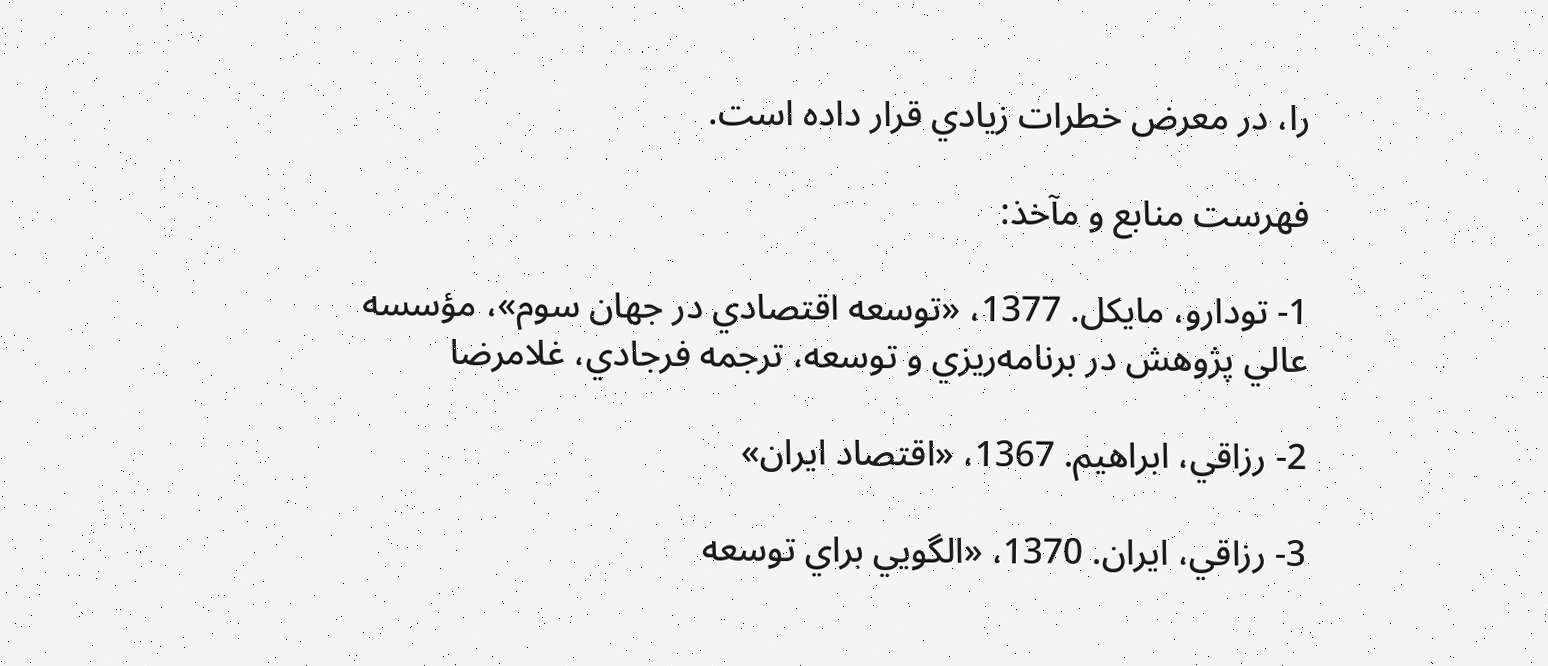را، در معرض خطرات زيادي قرار داده است.

فهرست منابع و مآخذ:

1- تودارو، مايكل. 1377، «توسعه اقتصادي در جهان سوم»، مؤسسه عالي پژوهش در برنامه‌ريزي و توسعه، ترجمه فرجادي، غلامرضا

2- رزاقي، ابراهيم. 1367، «اقتصاد ايران»

3- رزاقي، ايران. 1370، «الگويي براي توسعه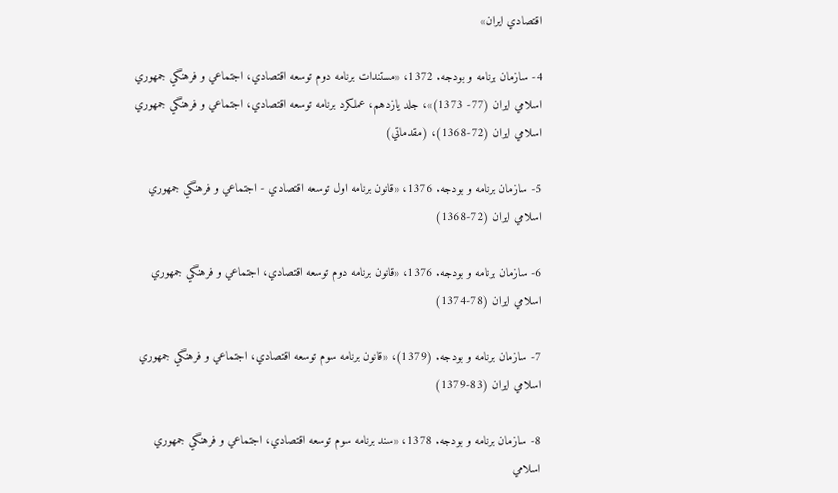اقتصادي ايران»

4- سازمان برنامه و بودجه. 1372، «مستندات برنامه دوم توسعه اقتصادي، اجتماعي و فرهنگي جمهوري اسلامي ايران (77- 1373)»، جلد يازدهم، عملكرد برنامه توسعه اقتصادي، اجتماعي و فرهنگي جمهوري اسلامي ايران (72-1368)، (مقدماتي)

5- سازمان برنامه و بودجه. 1376، «قانون برنامه اول توسعه اقتصادي - اجتماعي و فرهنگي جمهوري اسلامي ايران (72-1368)

6- سازمان برنامه و بودجه. 1376، «قانون برنامه دوم توسعه اقتصادي، اجتماعي و فرهنگي جمهوري اسلامي ايران (78-1374)

7- سازمان برنامه و بودجه. (1379)، «قانون برنامه سوم توسعه اقتصادي، اجتماعي و فرهنگي جمهوري اسلامي ايران (83-1379)

8- سازمان برنامه و بودجه. 1378، «سند برنامه سوم توسعه اقتصادي، اجتماعي و فرهنگي جمهوري اسلامي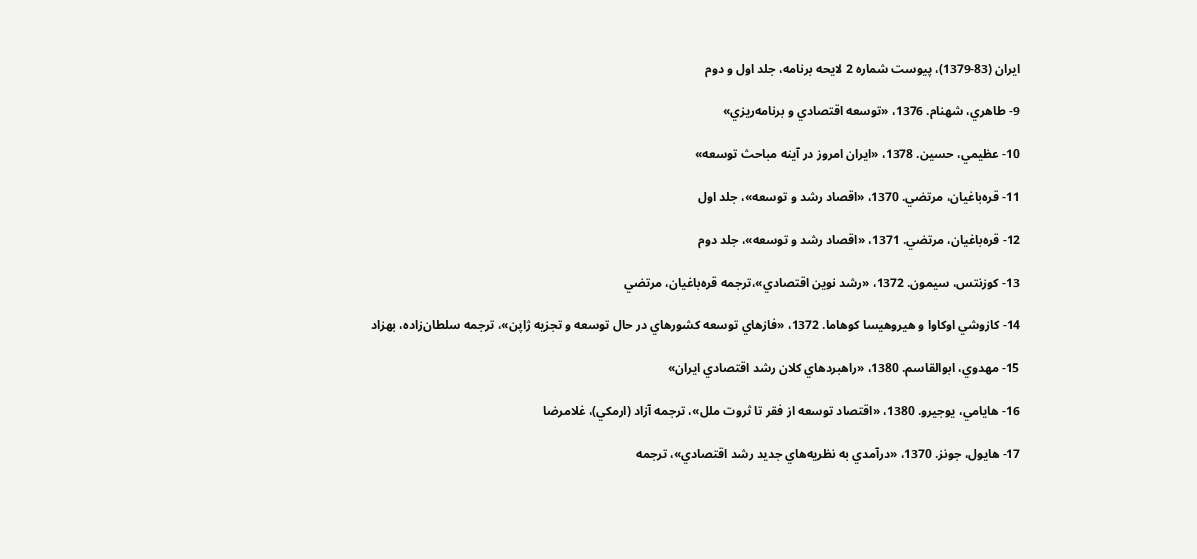ايران (83-1379)، پيوست شماره 2 لايحه برنامه، جلد اول و دوم

9- طاهري، شهنام. 1376، «توسعه اقتصادي و برنامه‌ريزي»

10- عظيمي، حسين. 1378، «ايران امروز در آينه مباحث توسعه»

11- قره‌باغيان، مرتضي. 1370، «اقصاد رشد و توسعه»، جلد اول

12- قره‌باغيان، مرتضي. 1371، «اقصاد رشد و توسعه»، جلد دوم

13- كوزنتس، سيمون. 1372، «رشد نوين اقتصادي»،ترجمه قره‌باغيان، مرتضي

14- كازوشي اوكاوا و هيروهيسا كوهاما. 1372، «فازهاي توسعه كشورهاي در حال توسعه و تجزيه ژاپن»، ترجمه سلطان‌زاده، بهزاد

15- مهدوي، ابوالقاسم. 1380، «راهبردهاي كلان رشد اقتصادي ايران»

16- هايامي، يوجيرو. 1380، «اقتصاد توسعه از فقر تا ثروت ملل»، ترجمه آزاد (ارمكي)، غلامرضا

17- هايول، جونز. 1370، «درآمدي به نظريه‌هاي جديد رشد اقتصادي»، ترجمه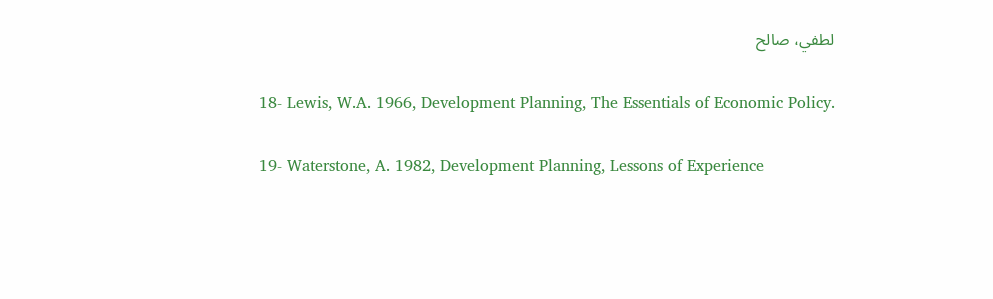لطفي، صالح

18- Lewis, W.A. 1966, Development Planning, The Essentials of Economic Policy.

19- Waterstone, A. 1982, Development Planning, Lessons of Experience